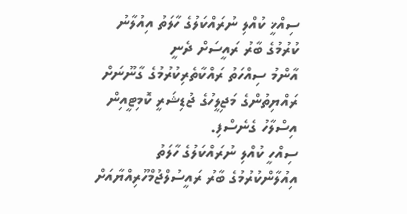ސިއްޚީ ކުއްލި ނުރައްކަލުގެ ހާލަތު އިއުލާނު ކުރުމުގެ ބާރު ރައީސަށް ދެނީ
އާންމު ސިއްހަތު ރައްކާތެރިކުރުމުގެ ގާނޫނަށް ރައްޔިތުންގެ މަޖިލީހުގެ ޖުޑިޝަރީ ކޮމިޓީއިން އިސްލާހު ގެނެސްފި.
ސިއްހީ ކުއްލި ނުރައްކަލުގެ ހާލަތު އިއުލާންކުރުމުގެ ބާރު ރައީސުލްޖުމްހޫރިއްޔާއަށް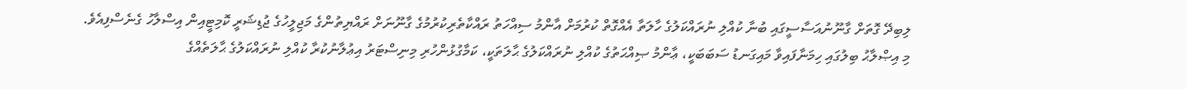ލިބިދޭ ގޮތަށް ގާނޫނުއަސާސީގައި ބުނާ ކުއްލި ނުރައްކަލުގެ ހާލަތާ އެއްގޮތް ކުރުމަށް އާންމު ސިއްހަތު ރައްކާތެރިކުރުމުގެ ގާނޫނަށް ރައްޔިތުންގެ މަޖިލީހުގެ ޖުޑިޝަރީ ކޮމިޓީއިން އިސްލާހު ގެނެސްފިއެވެ.
މި އިޞްލާޙު ބިލުގައި ހިމަނާފައިވާ މައިގަނޑު ސަބަބަކީ، ޢާންމު ޞިއްޙަތުގެ ކުއްލި ނުރައްކަލުގެ ޙާލަތަކީ، ކަމާގުޅުންހުރި މިނިސްޓަރު އިޢުލާނުކުރާ ކުއްލި ނުރައްކަލުގެ ޙާލަތެއްގެ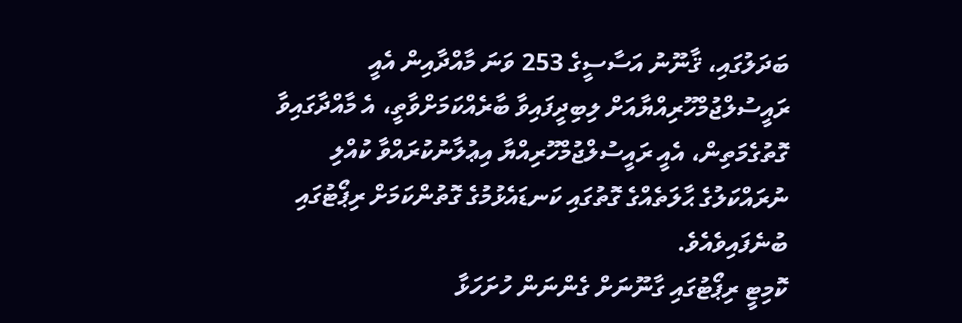ބަދަލުގައި، ޤާނޫނު އަސާސީގެ 253 ވަނަ މާއްދާއިން އެއީ ރައީސުލްޖުމްހޫރިއްޔާއަށް ލިބިދީފައިވާ ބާރެއްކަމަށްވާތީ، އެ މާއްދާގައިވާ ގޮތުގެމަތިން، އެއީ ރައީސުލްޖުމްހޫރިއްޔާ އިޢުލާނުކުރައްވާ ކުއްލި ނުރައްކަލުގެ ޙާލަތެއްގެ ގޮތުގައި ކަނޑައެޅުމުގެ ގޮތުންކަމަށް ރިޕޯޓުގައި ބުނެފައިވެއެވެ.
ކޮމިޓީ ރިޕޯޓުގައި ގާނޫނަށް ގެންނަން ހުށަހަޅާ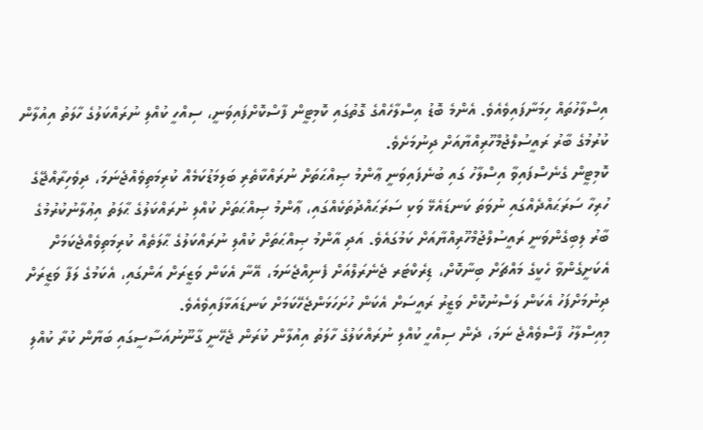އިސްލާހުތައް ހިމަނާފައިވެއެވެ. އެންމެ ބޮޑު އިސްލާހެއްގެ ގޮތުގައި ކޮމިޓީން ފާސްކޮށްފައިވަނީ، ސިއްހީ ކުއްލި ނުރައްކަލުގެ ހާލަތު އިއުލާން ކުރުމުގެ ބާރު ރައީސުލްޖުމްހޫރިއްޔާއަށް ދިނުމަށެވެ.
ކޮމިޓީން ގެނެސްފައިވާ އިސްލާހު ގައި ބުނެފައިވަނީ ޢާންމު ޞިއްޙަތަށް ނުރައްކާތެރި ބަލިމަޑުކަމެއް ކުރިމަތިވެއްޖެނަމަ، ދިވެހިރާއްޖޭގެ ހުރިހާ ސަރަޙައްދެއްގައި ނުވަތަ ކަނޑައެޅޭ ވަކި ސަރަޙައްދުތަކެއްގައި، ޢާންމު ޞިއްޙަތަށް ކުއްލި ނުރައްކަލުގެ ޙާލަތު އިޢުލާނުކުރުމުގެ ބާރު ލިބިގެންވަނީ ރައީސުލްޖުމްހޫރިއްޔާއަށް ކަމުގައެވެ. އަދި އާންމު ޞިއްޙަތަށް ކުއްލި ނުރައްކަލުގެ ޙާލަތެއް ކުރިމަތިވެއްޖެކަމަށް އެކަށީގެންވާ ހެކީގެ މައްޗަށް ބިނާކޮށް، ޑިރެކްޓަރ ޖެނެރަލްއަށް ފެނިއްޖެނަމަ، އޭނާ އެކަން ވަޒީރަށް އަންގައި، އެކަމުގެ ލަފާ ވަޒީރަށް ދިނުމަށްފަހު އެކަން ލަސްނުކޮށް ވަޒީރު ރައީސަށް އެކަން ހުށަހަޅަންޖެހޭކަމަށް ކަނޑައަޅާފައިވެއެވެ.
މިއިސްލާހު ފާސްވެއްޖެ ނަމަ، ދެން ސިއްހީ ކުއްލި ނުރައްކަލުގެ ހާލަތު އިއުލާން ކުރަން ޖެހޭނީ ގާނޫނުއަސާސީގައި ބަޔާން ކުރާ ކުއްލި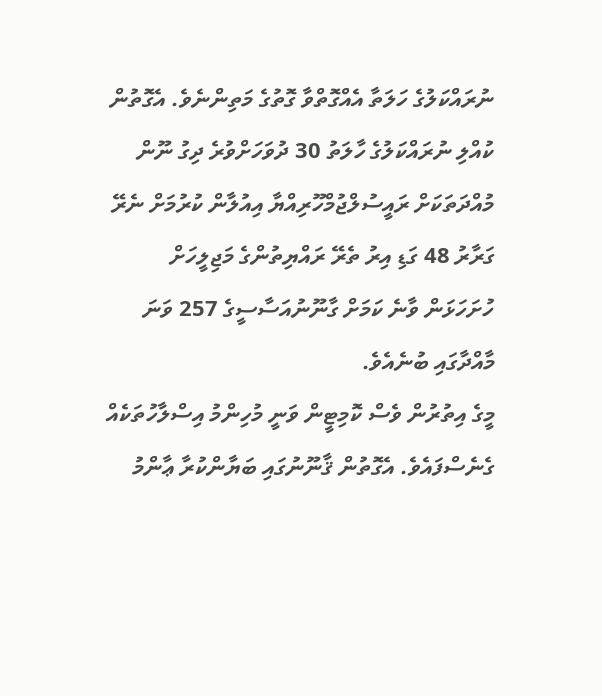ނުރައްކަލުގެ ހަލަތާ އެއްގޮތްވާ ގޮތުގެ މަތިންނެވެ. އެގޮތުން ކުއްލި ނުރައްކަލުގެ ހާލަތު 30 ދުވަހަށްވުރެ ދިގު ނޫން މުއްދަތަކަށް ރައީސުލްޖުމްހޫރިއްޔާ އިއުލާން ކުރުމަށް ނެރޭ ގަރާރު 48 ގަޑި އިރު ތެރޭ ރައްޔިތުންގެ މަޖިލީހަށް ހުށަހަޅަން ވާނެ ކަމަށް ގާނޫނުއަސާސީގެ 257 ވަނަ މާއްދާގައި ބުނެއެވެ.
މީގެ އިތުރުން ވެސް ކޮމިޓީން ވަނީ މުހިންމު އިސްލާހުތަކެއް ގެނެސްފައެވެ. އެގޮތުން ޤާނޫނުގައި ބަޔާންކުރާ ޢާންމު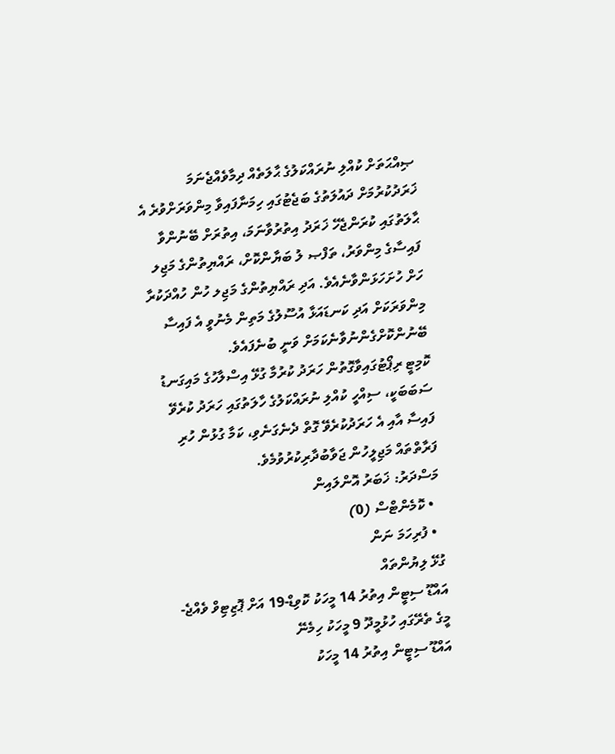ޞިއްޙަތަށް ކުއްލި ނުރައްކަލުގެ ޙާލަތެއް ދިމާވެއްޖެނަމަ ޚަރަދުކުރުމަށް ދައުލަތުގެ ބަޖެޓުގައި ހިމަނާފައިވާ މިންވަރަށްވުރެ އެ ޙާލަތުގައި ކުރަންޖެހޭ ޚަރަދު އިތުރުވާނަމަ، އިތުރަށް ބޭނުންވާ ފައިސާގެ މިންވަރު، ތަފްޞ ލު ބަޔާންކޮށް، ރައްޔިތުންގެ މަޖިލ ހަށް ހުށަހަޅަންވާނެއެވެ. އަދި ރައްޔިތުންގެ މަޖިލ ހުން ހުއްދަކުރާ މިންވަރަކަށް އަދި ކަނޑައަޅާ އުސޫލުގެ މަތިން މެނުވީ އެ ފައިސާ ބޭނުންކޮށްގެންނުވާނެކަމަށް ވަނީ ބުނެފައެވެ.
ކޮމިޓީ ރިޕޯޓުގައިވާގޮތުން ހަރަދު ކުރުމާ ގުޅޭ އިސްލާހުގެ މައިގަނޑު ސަބަބަކީ، ސިއްހީ ކުއްލި ނުރައްކަލުގެ ހާލަތުގައި ހަރަދު ކުރެވޭ ފައިސާ އާއި އެ ހަރަދުކުރެވޭ ގޮތް ދެނެގަނެވި، ކަމާ ގުޅުން ހުރި ފަރާތްތައް މަޖިލީހުން ޖަވާބުދާރިކުރުވުމެވެ.
މަސްދަރު: ޚަބަރު އޮންލައިން
  • ކޮމެންޓްސް (0)
  • ފުރިހަމަ ނަން
ގުޅޭ ލިޔުންތައް
އައްޑޫ ސިޓީން އިތުރު 14 މީހަކު ކޮވިޑް-19 އަށް ޕޮޒިޓިވް ވެއްޖެ- މީގެ ތެރޭގައި ހުޅުމީދޫ 9 މީހަކު ހިމެނޭ
އައްޑޫ ސިޓީން އިތުރު 14 މީހަކު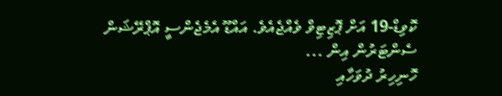ކޮވިޑް-19 އަށް ޕޮޒިޓިވް ވެއްޖެއެވެ. އައްޑޫ އެމެޖެންސީ އޮޕްރޭޝަން ސެންޓަރުން އިން ...
ހޮނިހިރު ދުވަހާއި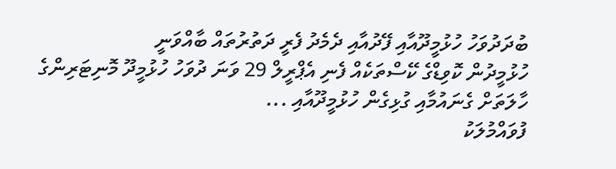ބުދަދުވަހު ހުޅުމީދޫއާއި ފޭދުއާއި ދެމެދު ފެރީ ދަތުރުތައް ބާއްވަނީ
ހުޅުމީދުން ކޮވިޑްގެ ކޭސްތަކެއް ފެނި އެޕްރީލް 29 ވަނަ ދުވަހު ހުޅުމީދޫ މޮނިޓަރިންގެ ހާލަތަށް ގެނައުމާއި ގުޅިގެން ހުޅުމީދޫއާއި ...
ފުވައްމުލަކު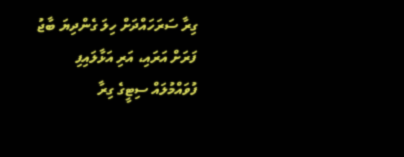ގިރާ ސަރަހައްދަށް ހިލަ ގެންދިޔަ ބާޖު ފަރަށް އަރައި، އަރި އަޅާލައިފި
ފުވައްމުލައް ސިޓީގެ ގިރާ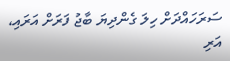ސަރަހައްދަށް ހިލަ ގެންދިޔަ ބާޖު ފަރަށް އަރައި، އަރި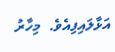އަޅާލައިފިއެވެ.  މިހާރު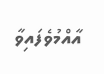އާއްމުވެފައިވާ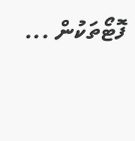ފޮޓޯތަކުން ...